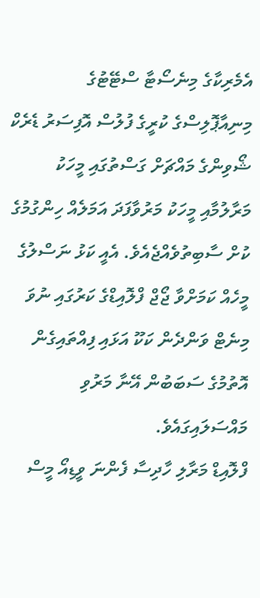އެމެރިކާގެ މިނެސޯޓާ ސްޓޭޓުގެ މިނިއާޕޮލިސްގެ ކުރީގެ ފުލުސް އޮފިސަރު ޑެރެކް ޝޯވިންގެ މައްޗަށް ގަސްތުގައި މީހަކު މަރާލުމާއި މީހަކު މަރުވާފަދަ އަމަލެއް ހިންގުމުގެ ކުށް ސާބިތުވެއްޖެއެވެ. އެއީ ކަޅު ނަސްލުގެ މީހެއް ކަމަށްވާ ޖޯޖް ފްލޮއިޑްގެ ކަރުގައި ނުވަ މިނެޓް ވަންދެން ކަކޫ އަޅައި ފިއްތައިގެން އޮތުމުގެ ސަބަބުން އޭނާ މަރުވި މައްސަލައިގައެވެ.
ފްލޮއިޑް މަރާލި ހާދިސާ ފެންނަ ވީޑިއޯ މީސް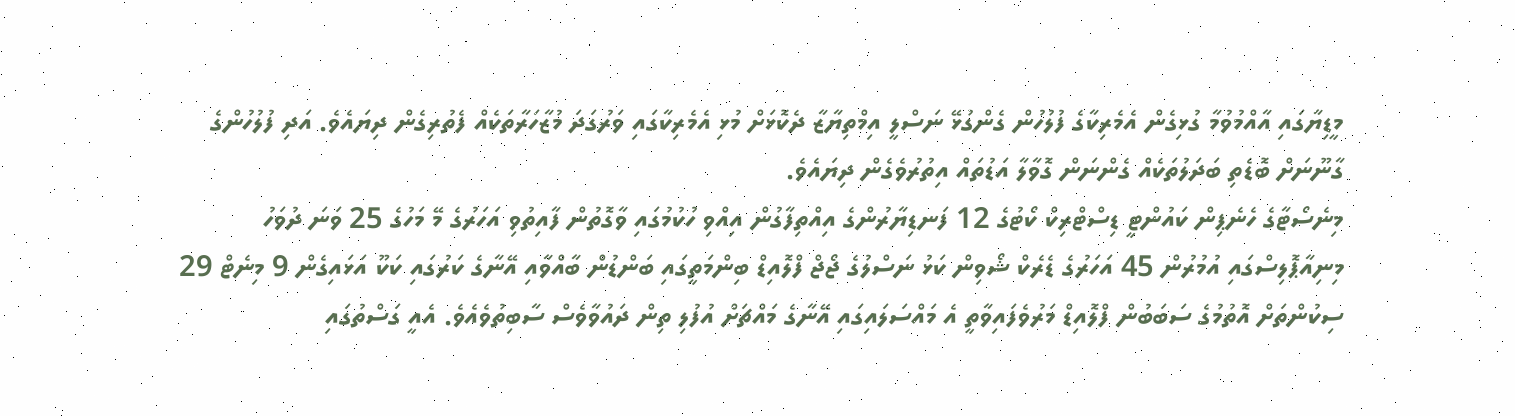މީޑިޔާގައި އާއްމުވުމާ ގުޅިގެން އެމެރިކާގެ ފުލުހުން ގެންގުޅޭ ނަސްލީ އިމްތިޔާޒާ ދެކޮޅަށް މުޅި އެމެރިކާގައި ވަރުގަދަ މުޒާހަރާތަކެއް ފެތުރިގެން ދިޔައެވެ. އަދި ފުލުހުންގެ ގާނޫނަށް ބޮޑެތި ބަދަލުތަކެއް ގެންނަން ގޮވާލާ އަޑުތައް އިތުރުވެގެން ދިޔައެވެ.
މިނެސޯޓާގެ ހެނެޕިން ކައުންޓީ ޑިސްޓްރިކް ކޯޓުގެ 12 ފަނޑިޔާރުންގެ އިއްތިފާގުން އިއްވި ހުކުމުގައި ވާގޮތުން ފާއިތުވި އަހަރުގެ މޭ މަހުގެ 25 ވަނަ ދުވަހު މިނިއާޕޮލިސްގައި އުމުރުން 45 އަހަރުގެ ޑެރެކް ޝޯވިން ކަޅު ނަސްލުގެ ޖޯޖް ފްލޮއިޑް ބިންމަތީގައި ބަންޑުން ބާއްވާއި އޭނާގެ ކަރުގައި ކަކޫ އަޅައިގެން 9 މިނެޓް 29 ސިކުންތަށް އޮތުމުގެ ސަބަބުން ފްލޮއިޑް މަރުވެފައިވާތީ އެ މައްސަލައިގައި އޭނާގެ މައްޗަށް އުފުލި ތިން ދައުވާވެސް ސާބިތުވެއެވެ. އެއީ ގަސްތުގައި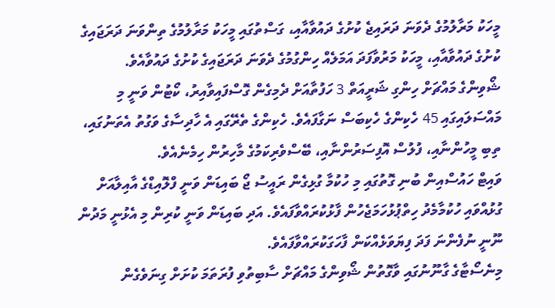މީހަކު މަރާލުމުގެ ދެވަނަ ދަރައިޖެ ކުށުގެ ދައުވާއާއި، ގަސްތުގައި މީހަކު މަރާލުމުގެ ތިންވަނަ ދަރަޖައިގެ ކުށުގެ ދައުވާއާއި، މީހަކު މަރުވާފަދަ އަމަލެއް ހިންގުމުގެ ދެވަނަ ދަރަޖައިގެ ކުށުގެ ދައުވާއެވެ.
ޝޯވިންގެ މައްޗަށް ހިންގި ޝަރީއަތް 3 ހަފުތާއަށް ދެމިގެން ގޮސްފައިވާއިރު، ކޯޓުން ވަނީ މި މައްސަލައިގައި 45 ހެކިންގެ ހެކިބަސް ނަގާފައެވެ. ހެކިންގެ ތެރޭގައި އެ ހާދިސާގެ ވަގުތު އެތަނުގައި، ތިބި މީހުންނާއި، ފުލުސް އޮފިސަރުންނާއި، ބޭސްވެރިކަމުގެ މާހިރުން ހިމެނެއެވެ.
ވައިޓް ހައުސްއިން ބުނި ގޮތުގައި މި ހުކުމާ ގުޅިގެން ރައީސު ޖޯ ބައިޑަން ވަނީ ފްލޮއިޑްގެ އާއިލާއަށް ގުޅުއްވައި ހުކުމާމެދު ހިތްޕުޅުހަމަޖެހުން ފާޅުކުރައްވާފައެވެ. އަދި ބައިޑަން ވަނީ ކުރިން މި އެޅުނީ މަދުން ނޫނީ ނުފެންނަ ފަދަ ފިޔަވަޅެއްކަން ފާހަގަކުރައްވާފައެވެ.
މިނެސޯޓާގެ ގާނޫނުގައި ވާގޮތުން ޝޯވިންގެ މައްޗަށް ސާބިތުވި ފުރަތަމަ ކުށަށް ގިނަވެގެން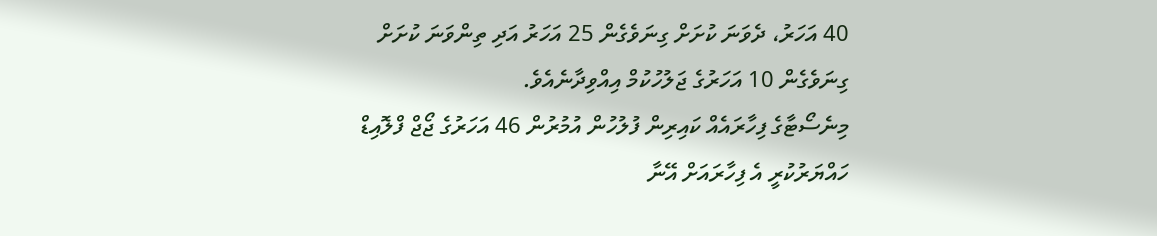40 އަހަރު، ދެވަނަ ކުށަށް ގިނަވެގެން 25 އަހަރު އަދި ތިންވަނަ ކުށަށް ގިނަވެގެން 10 އަހަރުގެ ޖަލުހުކުމް އިއްވިދާނެއެވެ.
މިނެސޯޓާގެ ފިހާރައެއް ކައިރިން ފުލުހުން އުމުރުން 46 އަހަރުގެ ޖޯޖް ފްލޮއިޑް ހައްޔަރުކުރީ އެ ފިހާރައަށް އޭނާ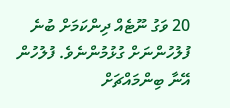20 ވަގު ނޫޓެއް ދިންކަމަށް ބުނެ ފުލުހުންނަށް ގުޅުމުންނެވެ. ފުލުހުން އޭނާ ބިންމައްޗަށް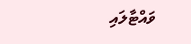ވައްޓާލައި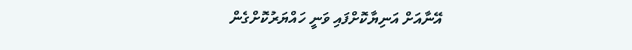އޭނާއަށް އަނިޔާކޮށްފައި ވަނީ ހައްޔަރުކޮށްގެން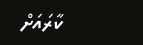ކާރައަށް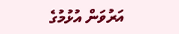އަރުވަން އުޅުމުގެ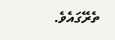ތެރޭގައެވެ.